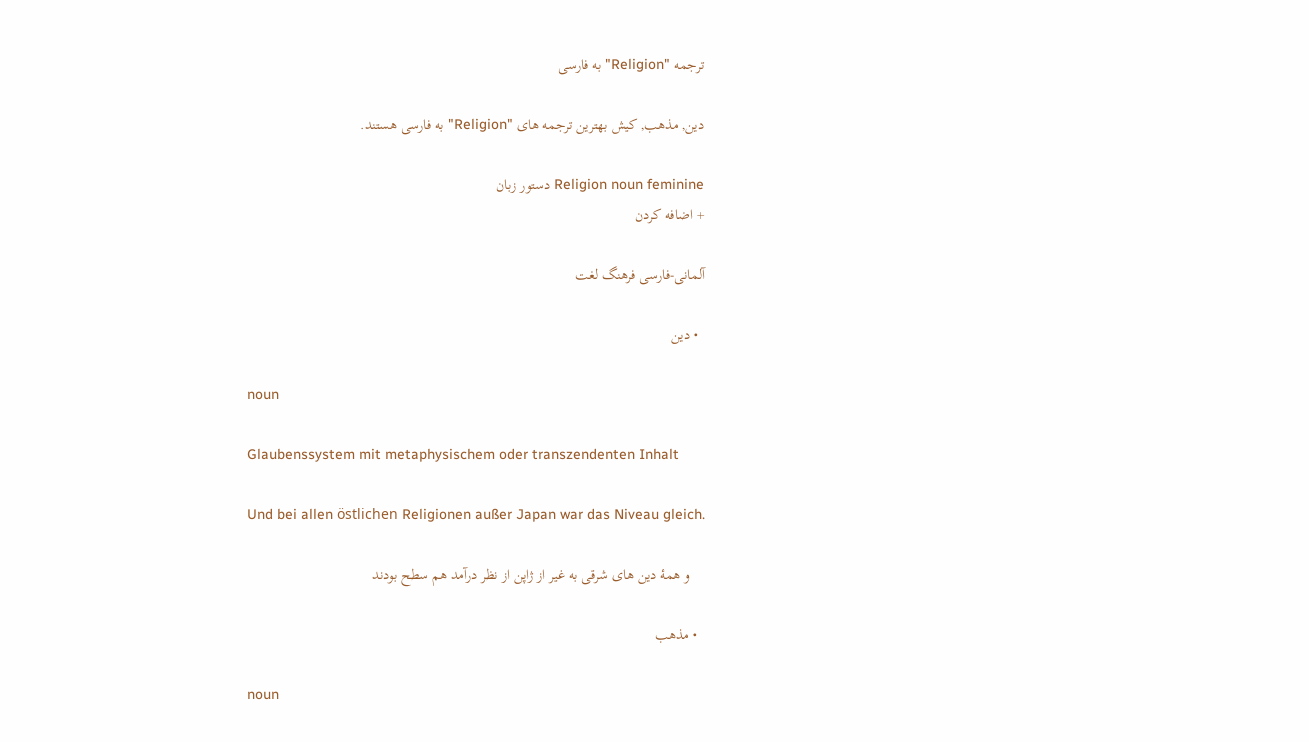ترجمه "Religion" به فارسی

دین, مذهب, کیش بهترین ترجمه های "Religion" به فارسی هستند.

Religion noun feminine دستور زبان
+ اضافه کردن

آلمانی-فارسی فرهنگ لغت

  • دین

    noun

    Glaubenssystem mit metaphysischem oder transzendenten Inhalt

    Und bei allen östlichen Religionen außer Japan war das Niveau gleich.

    و همۀ دین های شرقی به غیر از ژاپن از نظر درآمد هم سطح بودند

  • مذهب

    noun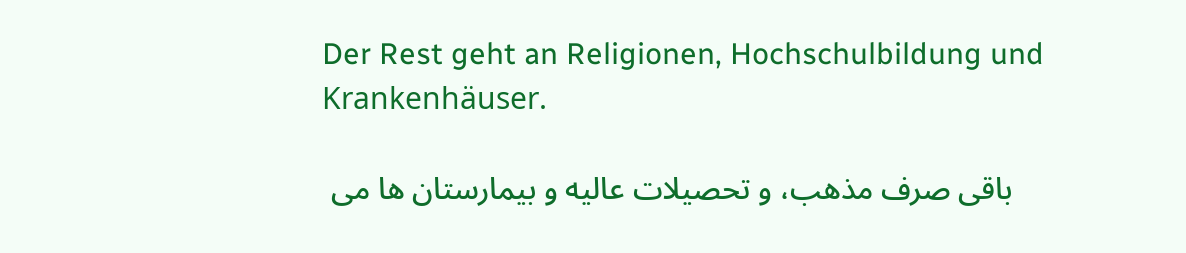Der Rest geht an Religionen, Hochschulbildung und Krankenhäuser.

    باقی صرف مذهب، و تحصیلات عالیه و بیمارستان ها می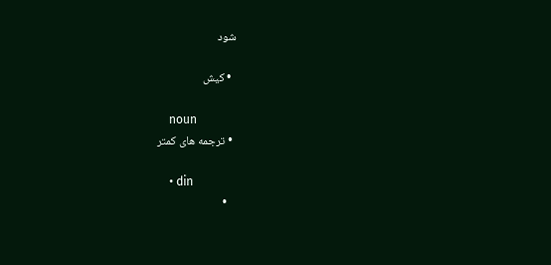شود

  • کیش

    noun
  • ترجمه های کمتر

    • din
    •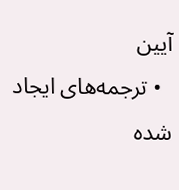آیین
  • ترجمه‌های ایجاد شده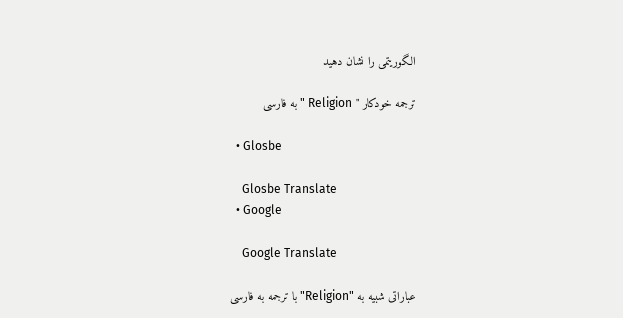الگوریتمی را نشان دهید

ترجمه خودکار " Religion " به فارسی

  • Glosbe

    Glosbe Translate
  • Google

    Google Translate

عباراتی شبیه به "Religion" با ترجمه به فارسی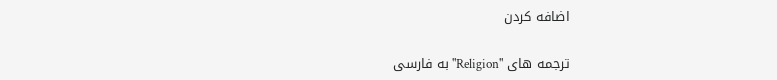اضافه کردن

ترجمه های "Religion" به فارسی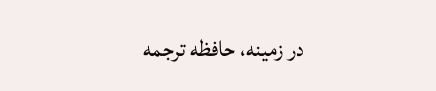در زمینه، حافظه ترجمه